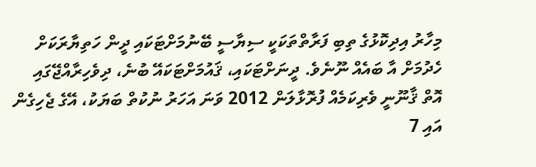މިހާރު އިދިކޮޅުގެ ތިބި ފަރާތްތަކަކީ ސިޔާސީ ބޭނުމަށްޓަކައި ދީން ހަތިޔާރަކަށް ހެދުމަށް އާ ބައެއް ނޫނެވެ. ދީނަށްޓަކައި، ޤައުމަށްޓަކައޭ ބުނެ، ދިވެހިރާއްޖޭގައި އޮތް ޤާނޫނީ ވެރިކަމެއް ފުރޮޅާލަން 2012 ވަނަ އަހަރު ނުކުތް ބަޔަކު، އޭގެ ޖެހިގެން އައި 7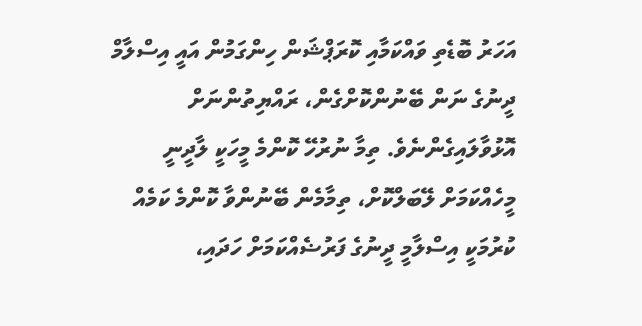އަހަރު ބޮޑެތި ވައްކަމާއި ކޮރަޕްޝަން ހިންގަމުން އައީ އިސްލާމް ދީނުގެ ނަން ބޭނުންކޮށްގެން، ރައްޔިތުންނަށް އޮޅުވާލައިގެންނެވެ. ތިމާ ނުރުހޭ ކޮންމެ މީހަކީ ލާދީނީ މީހެއްކަމަށް ލޭބަލްކޮށް، ތިމާމެން ބޭނުންވާ ކޮންމެ ކަމެއް ކުރުމަކީ އިސްލާމީ ދީނުގެ ފަރުޟެއްކަމަށް ހަދައި،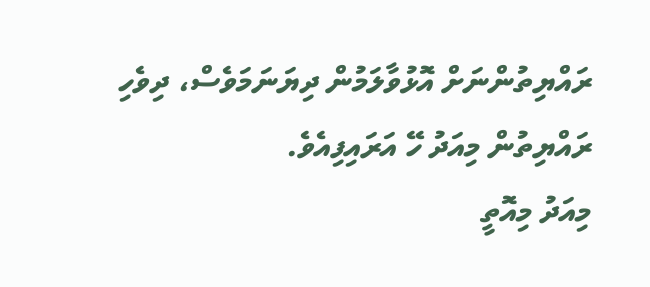ރައްޔިތުންނަށް އޮޅުވާލަމުން ދިޔަނަމަވެސް، ދިވެހި ރައްޔިތުން މިއަދު ހޭ އަރައިފިއެވެ.
މިއަދު މިއޮތީ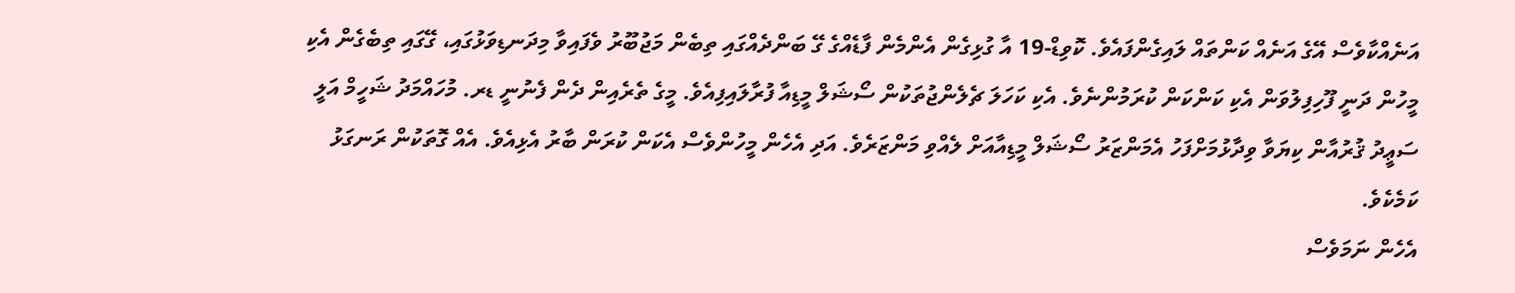އަނެއްކާވެސް އޭގެ އަނެއް ކަންތައް ލައިގެންފައެވެ. ކޮވިޑް-19 އާ ގުޅިގެން އެންމެން ފާޑެއްގެ ގޭ ބަންދެއްގައި ތިބެން މަޖުބޫރު ވެފައިވާ މިދަނޑިވަޅުގައި، ގޭގައި ތިބެގެން އެކި މީހުން ދަނީ ފޫހިފިލުވަން އެކި ކަންކަން ކުރަމުންނެވެ. އެކި ކަހަލަ ޗެލެންޖުތަކުން ސޯޝަލް މީޑިއާ ފުރާލައިފިއެވެ. މީގެ ތެރެއިން ދެން ފެނުނީ ޑރ. މުހައްމަދު ޝަހީމް އަލީ ސަޢީދު ޤުރުއާން ކިޔަވާ ވިދާޅުމަށްފަހު އެމަންޒަރު ސޯޝަލް މީޑިއާއަށް ލެއްވި މަންޒަރެވެ. އަދި އެހެން މީހުންވެސް އެކަން ކުރަން ބާރު އެޅިއެވެ. އެއް ގޮތަކުން ރަނގަޅު ކަމެކެވެ.
އެހެން ނަމަވެސް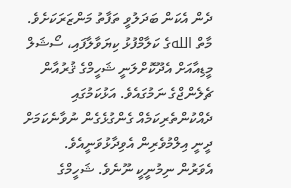ދެން އެކަން ބަދަލުވީ ތަފާތު މަންޒަރަކަށެވެ. މާތް اللهގެ ކަލާމްފުޅު ކިޔަވާލާފައި، ސޯޝަލް މީޑިއާއަށް އެދޫކޮށްލަނީ ޝަހީމްގެ ޤުރުއާން ޗެލެންޖްގެ ނަމުގައެވެ. އަޅުކަމުގައި ދެއްކުންތެރިކަމެއް ގެންގުޅެގެން ނުވާނެކަމަށް ދީނީ އިލްމުވެރިން އެވިދާޅުވަނީއެވެ.
އެވަރުން ނިމުނީކީ ނޫނެވެ. ޝަހީމްގެ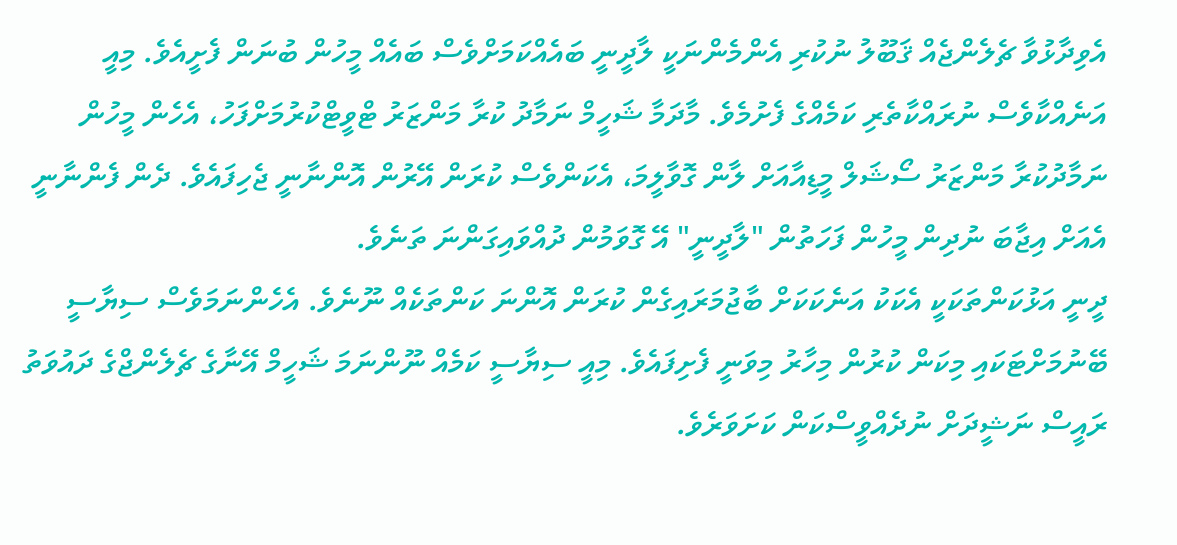އެވިދާޅުވާ ޗެލެންޖެއް ޤަބޫލު ނުކުރި އެންމެންނަކީ ލާދީނީ ބައެއްކަމަށްވެސް ބައެއް މީހުން ބުނަން ފެށީއެވެ. މިއީ އަނެއްކާވެސް ނުރައްކާތެރި ކަމެއްގެ ފެށުމެވެ. މާދަމާ ޝަހީމް ނަމާދު ކުރާ މަންޒަރު ޓްވީޓްކުރުމަށްފަހު، އެހެން މީހުން ނަމާދުކުރާ މަންޒަރު ސޯޝަލް މީޑިއާއަށް ލާން ގޮވާލީމަ، އެކަންވެސް ކުރަން އޭރުން އޮންނާނީ ޖެހިފައެވެ. ދެން ފެންނާނީ އެއަށް އިޖާބަ ނުދިން މީހުން ފަހަތުން "ލާދީނީ" އޭ ގޮވަމުން ދުއްވައިގަންނަ ތަނެވެ.
ދީނީ އަޅުކަންތަކަކީ އެކަކު އަނެކަކަށް ބާޖުމަރައިގެން ކުރަން އޮންނަ ކަންތަކެއް ނޫނެވެ. އެހެންނަމަވެސް ސިޔާސީ ބޭނުމަށްޓަކައި މިކަން ކުރުން މިހާރު މިވަނީ ފެށިފައެވެ. މިއީ ސިޔާސީ ކަމެއް ނޫންނަމަ ޝަހީމް އޭނާގެ ޗެލެންޖްގެ ދައުވަތު ރައީސް ނަޝީދަށް ނުދެއްވީސްކަން ކަށަވަރެވެ.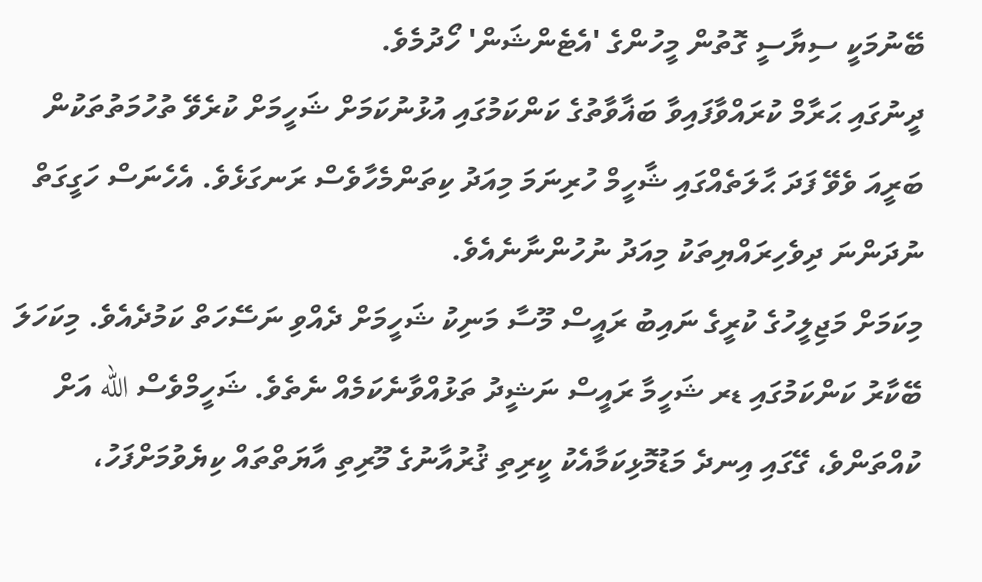ބޭނުމަކީ ސިޔާސީ ގޮތުން މީހުންގެ 'އެޓެންޝަން' ހޯދުމެވެ.
ދީނުގައި ޙަރާމް ކުރައްވާފައިވާ ބަޣާވާތުގެ ކަންކަމުގައި އުޅުނުކަމަށް ޝަހީމަށް ކުރެވޭ ތުހުމަތުތަކުން ބަރީއަ ވެވޭ ފަދަ ޙާލަތެއްގައި ޝާހީމް ހުރިނަމަ މިއަދު ކިތަންމެހާވެސް ރަނގަޅެވެ. އެހެނަސް ހަގީގަތް ނުދަންނަ ދިވެހިރައްޔިތަކު މިއަދު ނުހުންނާނެއެވެ.
މިކަމަށް މަޖިލީހުގެ ކުރީގެ ނައިބު ރައީސް މޫސާ މަނިކު ޝަހީމަށް ދެއްވި ނަސޭހަތް ކަމުދެއެވެ. މިކަހަލަ ބޭކާރު ކަންކަމުގައި ޑރ ޝަހީމާ ރައީސް ނަޝީދު ތަޅުއްވާނެކަމެއް ނެތެވެ. ޝަހީމްވެސް الله އަށް ކުއްތަންވެ، ގޭގައި އިނދެ މަޑުމޮޅިކަމާއެކު ކީރިތި ޤުރުއާނުގެ މޫރިތި އާޔަތްތައް ކިޔެވުމަށްފަހު،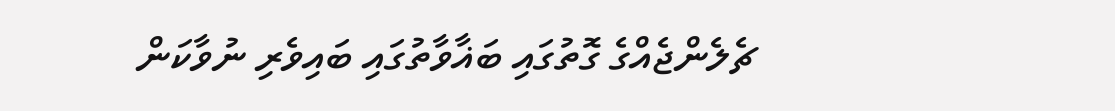ޗެލެންޖެއްގެ ގޮތުގައި ބަޣާވާތުގައި ބައިވެރި ނުވާކަން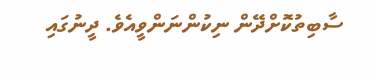ސާބިތުކޮށްދޭން ނިކުންނަންވީއެވެ. ދީނުގައި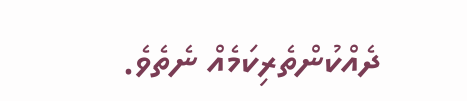ދެއްކުންތެރިކަމެއް ނެތެވެ.